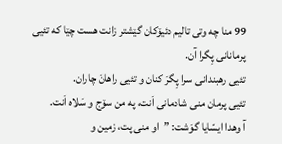99 منا چه وتی تالیم دئیۆکان گێشتر زانت هست چێا که تئیی پرمانانی پِگرا آن.
تئیی رهبندانی سرا پِگرَ کنان و تئیی راهانَ چاران.
تئیی پرمان منی شادمانی اَنت، په من سۆج و سَلاه اَنت.
آ وهدا ایسّایا گوَشت: ”او منی پت، زمین و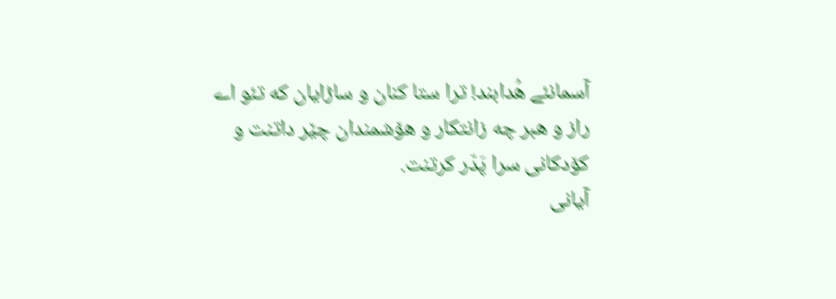آسمانئے هُدابند! ترا ستا کنان و ساڑایان که تئو اے راز و هبر چه زانتکار و هۆشمندان چێر داتنت و کۆدکانی سرا پَدّر کرتنت.
آیانی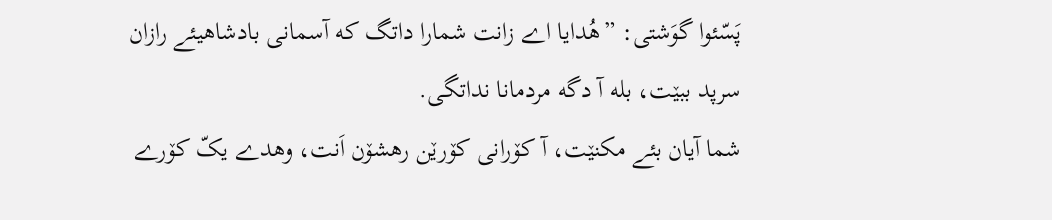پَسّئوا گوَشتی: ”هُدایا اے زانت شمارا داتگ که آسمانی بادشاهیئے رازان سرپد ببێت، بله آ دگه مردمانا نداتگی.
شما آیان بئے مکنێت، آ کۆرانی کۆرێن رهشۆن اَنت، وهدے یکّ کۆرے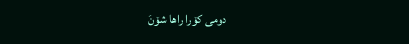دومی کۆرا راها شۆنَ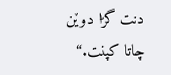دنت گڑا دوێن چاتا کپنت.“